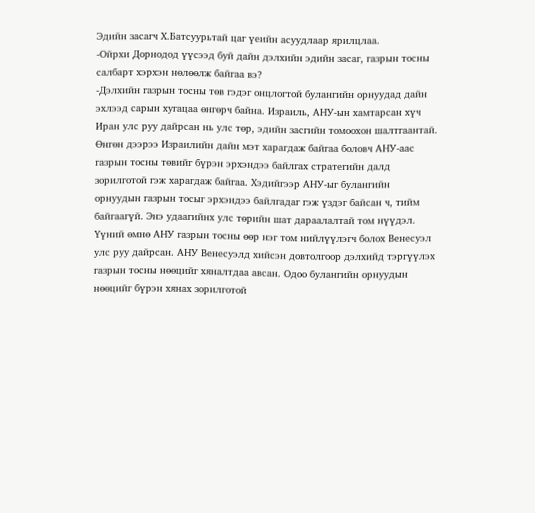Эдийн засагч Х.Батсуурьтай цаг үеийн асуудлаар ярилцлаа.
-Ойрхи Дорнодод үүсээд буй дайн дэлхийн эдийн засаг, газрын тосны салбарт хэрхэн нөлөөлж байгаа вэ?
-Дэлхийн газрын тосны төв гэдэг онцлогтой булангийн орнуудад дайн эхлээд сарын хугацаа өнгөрч байна. Израиль, АНУ-ын хамтарсан хүч Иран улс руу дайрсан нь улс төр, эдийн засгийн томоохон шалтгаантай. Өнгөн дээрээ Израилийн дайн мэт харагдаж байгаа боловч АНУ-аас газрын тосны төвийг бүрэн эрхэндээ байлгах стратегийн далд зорилготой гэж харагдаж байгаа. Хэдийгээр АНУ-ыг булангийн орнуудын газрын тосыг эрхэндээ байлгадаг гэж үздэг байсан ч, тийм байгаагүй. Энэ удаагийнх улс төрийн шат дараалалтай том нүүдэл. Үүний өмнө АНУ газрын тосны өөр нэг том нийлүүлэгч болох Венесуэл улс руу дайрсан. АНУ Венесуэлд хийсэн довтолгоор дэлхийд тэргүүлэх газрын тосны нөөцийг хяналтдаа авсан. Одоо булангийн орнуудын нөөцийг бүрэн хянах зорилготой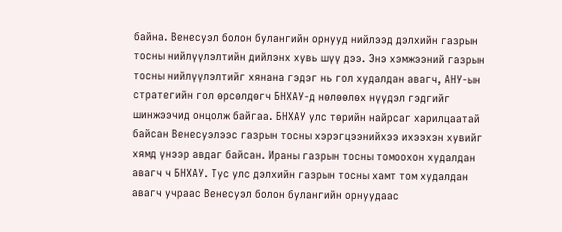байна. Венесуэл болон булангийн орнууд нийлээд дэлхийн газрын тосны нийлүүлэлтийн дийлэнх хувь шүү дээ. Энэ хэмжээний газрын тосны нийлүүлэлтийг хянана гэдэг нь гол худалдан авагч, АНУ-ын стратегийн гол өрсөлдөгч БНХАУ-д нөлөөлөх нүүдэл гэдгийг шинжээчид онцолж байгаа. БНХАУ улс төрийн найрсаг харилцаатай байсан Венесуэлээс газрын тосны хэрэгцээнийхээ ихээхэн хувийг хямд үнээр авдаг байсан. Ираны газрын тосны томоохон худалдан авагч ч БНХАУ. Тус улс дэлхийн газрын тосны хамт том худалдан авагч учраас Венесуэл болон булангийн орнуудаас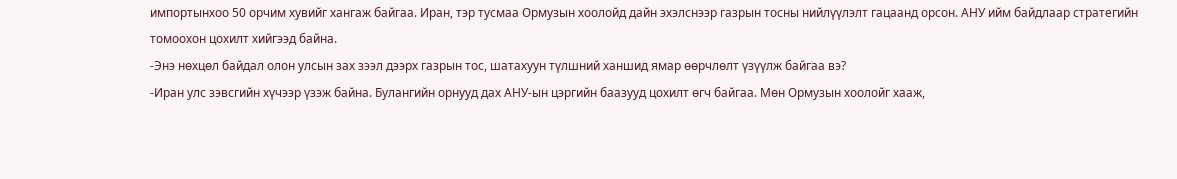импортынхоо 50 орчим хувийг хангаж байгаа. Иран, тэр тусмаа Ормузын хоолойд дайн эхэлснээр газрын тосны нийлүүлэлт гацаанд орсон. АНУ ийм байдлаар стратегийн томоохон цохилт хийгээд байна.
-Энэ нөхцөл байдал олон улсын зах зээл дээрх газрын тос, шатахуун түлшний ханшид ямар өөрчлөлт үзүүлж байгаа вэ?
-Иран улс зэвсгийн хүчээр үзэж байна. Булангийн орнууд дах АНУ-ын цэргийн баазууд цохилт өгч байгаа. Мөн Ормузын хоолойг хааж,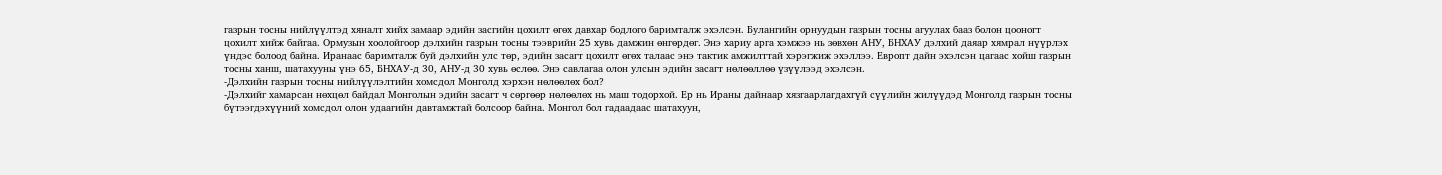газрын тосны нийлүүлтэд хяналт хийх замаар эдийн засгийн цохилт өгөх давхар бодлого баримталж эхэлсэн. Булангийн орнуудын газрын тосны агуулах бааз болон цооногт цохилт хийж байгаа. Ормузын хоолойгоор дэлхийн газрын тосны тээврийн 25 хувь дамжин өнгөрдөг. Энэ хариу арга хэмжээ нь зөвхөн АНУ, БНХАУ дэлхий даяар хямрал нүүрлэх үндэс болоод байна. Иранаас баримталж буй дэлхийн улс төр, эдийн засагт цохилт өгөх талаас энэ тактик амжилттай хэрэгжиж эхэллээ. Европт дайн эхэлсэн цагаас хойш газрын тосны ханш, шатахууны үнэ 65, БНХАУ-д 30, АНУ-д 30 хувь өслөө. Энэ савлагаа олон улсын эдийн засагт нөлөөллөө үзүүлээд эхэлсэн.
-Дэлхийн газрын тосны нийлүүлэлтийн хомсдол Монголд хэрхэн нөлөөлөх бол?
-Дэлхийг хамарсан нөхцөл байдал Монголын эдийн засагт ч сөргөөр нөлөөлөх нь маш тодорхой. Ер нь Ираны дайнаар хязгаарлагдахгүй сүүлийн жилүүдэд Монголд газрын тосны бүтээгдэхүүний хомсдол олон удаагийн давтамжтай болсоор байна. Монгол бол гадаадаас шатахуун,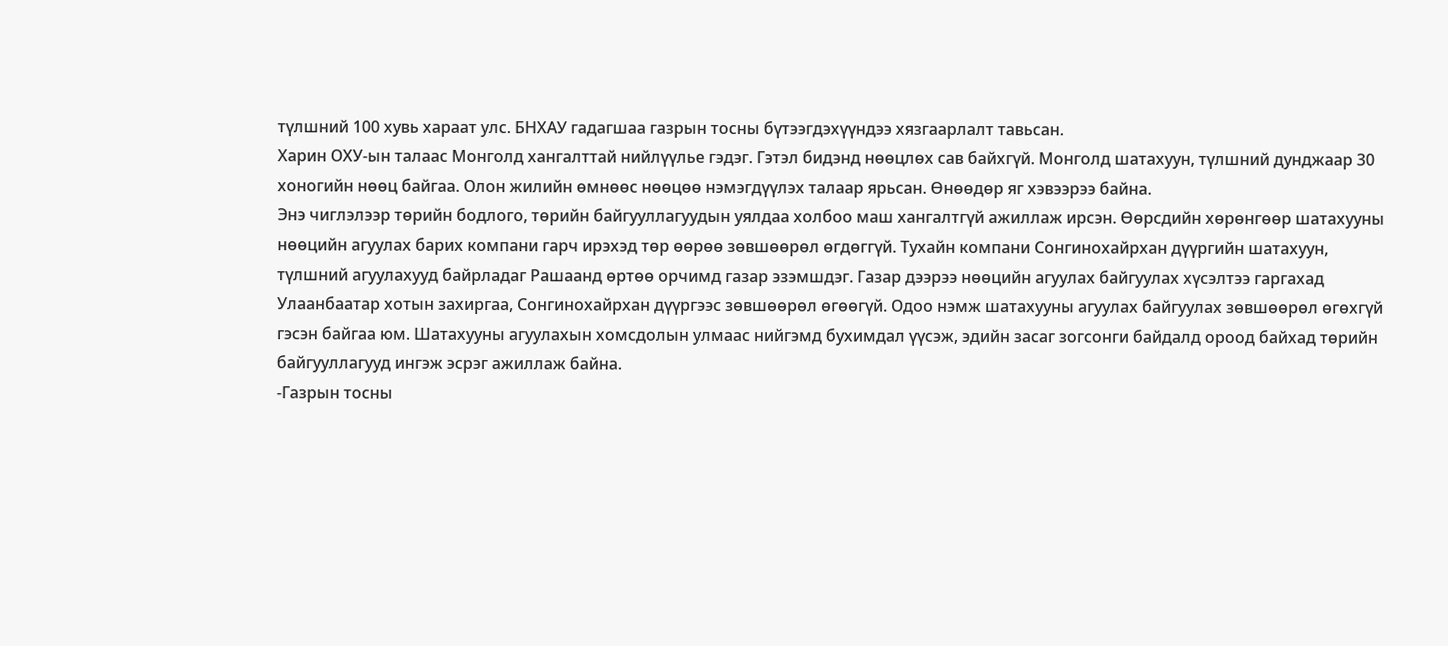түлшний 100 хувь хараат улс. БНХАУ гадагшаа газрын тосны бүтээгдэхүүндээ хязгаарлалт тавьсан.
Харин ОХУ-ын талаас Монголд хангалттай нийлүүлье гэдэг. Гэтэл бидэнд нөөцлөх сав байхгүй. Монголд шатахуун, түлшний дунджаар 30 хоногийн нөөц байгаа. Олон жилийн өмнөөс нөөцөө нэмэгдүүлэх талаар ярьсан. Өнөөдөр яг хэвээрээ байна.
Энэ чиглэлээр төрийн бодлого, төрийн байгууллагуудын уялдаа холбоо маш хангалтгүй ажиллаж ирсэн. Өөрсдийн хөрөнгөөр шатахууны нөөцийн агуулах барих компани гарч ирэхэд төр өөрөө зөвшөөрөл өгдөггүй. Тухайн компани Сонгинохайрхан дүүргийн шатахуун, түлшний агуулахууд байрладаг Рашаанд өртөө орчимд газар эзэмшдэг. Газар дээрээ нөөцийн агуулах байгуулах хүсэлтээ гаргахад Улаанбаатар хотын захиргаа, Сонгинохайрхан дүүргээс зөвшөөрөл өгөөгүй. Одоо нэмж шатахууны агуулах байгуулах зөвшөөрөл өгөхгүй гэсэн байгаа юм. Шатахууны агуулахын хомсдолын улмаас нийгэмд бухимдал үүсэж, эдийн засаг зогсонги байдалд ороод байхад төрийн байгууллагууд ингэж эсрэг ажиллаж байна.
-Газрын тосны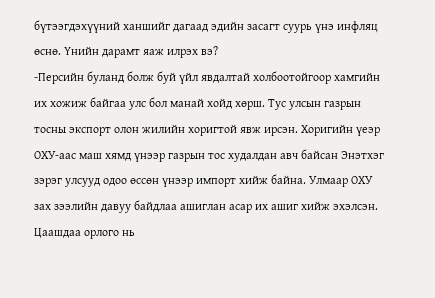бүтээгдэхүүний ханшийг дагаад эдийн засагт суурь үнэ инфляц өснө. Үнийн дарамт яаж илрэх вэ?
-Персийн буланд болж буй үйл явдалтай холбоотойгоор хамгийн их хожиж байгаа улс бол манай хойд хөрш. Тус улсын газрын тосны экспорт олон жилийн хоригтой явж ирсэн. Хоригийн үеэр ОХУ-аас маш хямд үнээр газрын тос худалдан авч байсан Энэтхэг зэрэг улсууд одоо өссөн үнээр импорт хийж байна. Улмаар ОХУ зах зээлийн давуу байдлаа ашиглан асар их ашиг хийж эхэлсэн. Цаашдаа орлого нь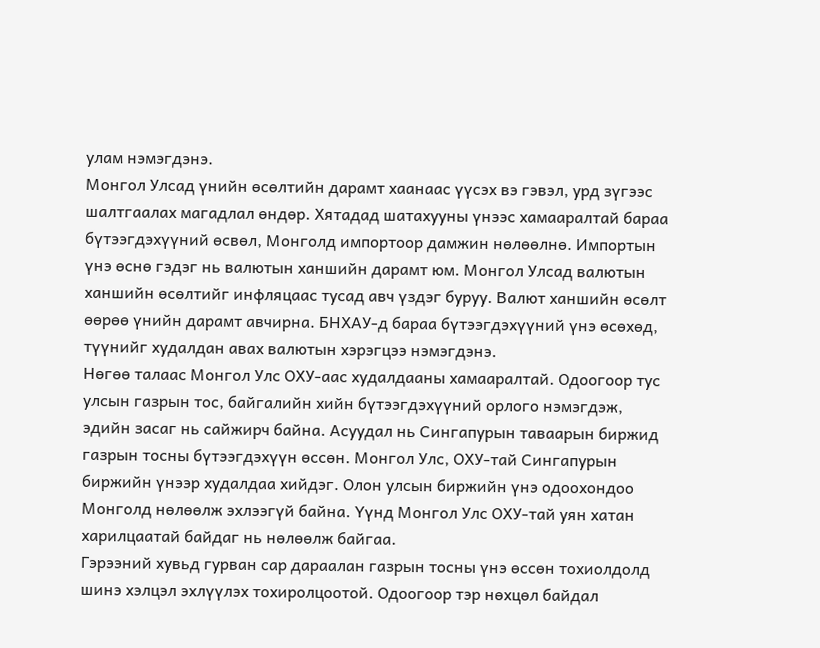улам нэмэгдэнэ.
Монгол Улсад үнийн өсөлтийн дарамт хаанаас үүсэх вэ гэвэл, урд зүгээс шалтгаалах магадлал өндөр. Хятадад шатахууны үнээс хамааралтай бараа бүтээгдэхүүний өсвөл, Монголд импортоор дамжин нөлөөлнө. Импортын үнэ өснө гэдэг нь валютын ханшийн дарамт юм. Монгол Улсад валютын ханшийн өсөлтийг инфляцаас тусад авч үздэг буруу. Валют ханшийн өсөлт өөрөө үнийн дарамт авчирна. БНХАУ-д бараа бүтээгдэхүүний үнэ өсөхөд, түүнийг худалдан авах валютын хэрэгцээ нэмэгдэнэ.
Нөгөө талаас Монгол Улс ОХУ-аас худалдааны хамааралтай. Одоогоор тус улсын газрын тос, байгалийн хийн бүтээгдэхүүний орлого нэмэгдэж, эдийн засаг нь сайжирч байна. Асуудал нь Сингапурын таваарын биржид газрын тосны бүтээгдэхүүн өссөн. Монгол Улс, ОХУ-тай Сингапурын биржийн үнээр худалдаа хийдэг. Олон улсын биржийн үнэ одоохондоо Монголд нөлөөлж эхлээгүй байна. Үүнд Монгол Улс ОХУ-тай уян хатан харилцаатай байдаг нь нөлөөлж байгаа.
Гэрээний хувьд гурван сар дараалан газрын тосны үнэ өссөн тохиолдолд шинэ хэлцэл эхлүүлэх тохиролцоотой. Одоогоор тэр нөхцөл байдал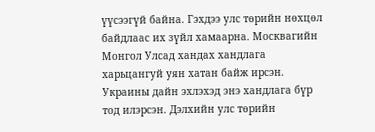үүсээгүй байна. Гэхдээ улс төрийн нөхцөл байдлаас их зүйл хамаарна. Москвагийн Монгол Улсад хандах хандлага харьцангуй уян хатан байж ирсэн. Украины дайн эхлэхэд энэ хандлага бүр тод илэрсэн. Дэлхийн улс төрийн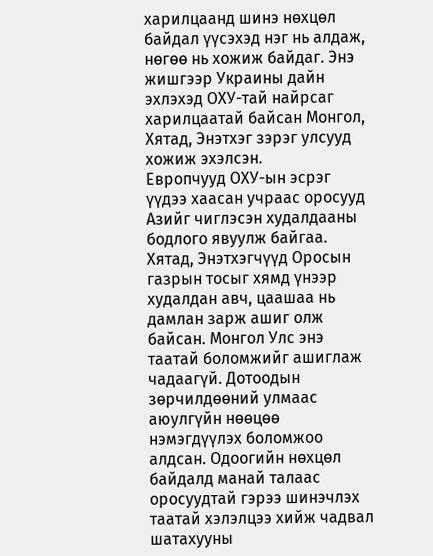харилцаанд шинэ нөхцөл байдал үүсэхэд нэг нь алдаж, нөгөө нь хожиж байдаг. Энэ жишгээр Украины дайн эхлэхэд ОХУ-тай найрсаг харилцаатай байсан Монгол, Хятад, Энэтхэг зэрэг улсууд хожиж эхэлсэн.
Европчууд ОХУ-ын эсрэг үүдээ хаасан учраас оросууд Азийг чиглэсэн худалдааны бодлого явуулж байгаа. Хятад, Энэтхэгчүүд Оросын газрын тосыг хямд үнээр худалдан авч, цаашаа нь дамлан зарж ашиг олж байсан. Монгол Улс энэ таатай боломжийг ашиглаж чадаагүй. Дотоодын зөрчилдөөний улмаас аюулгүйн нөөцөө нэмэгдүүлэх боломжоо алдсан. Одоогийн нөхцөл байдалд манай талаас оросуудтай гэрээ шинэчлэх таатай хэлэлцээ хийж чадвал шатахууны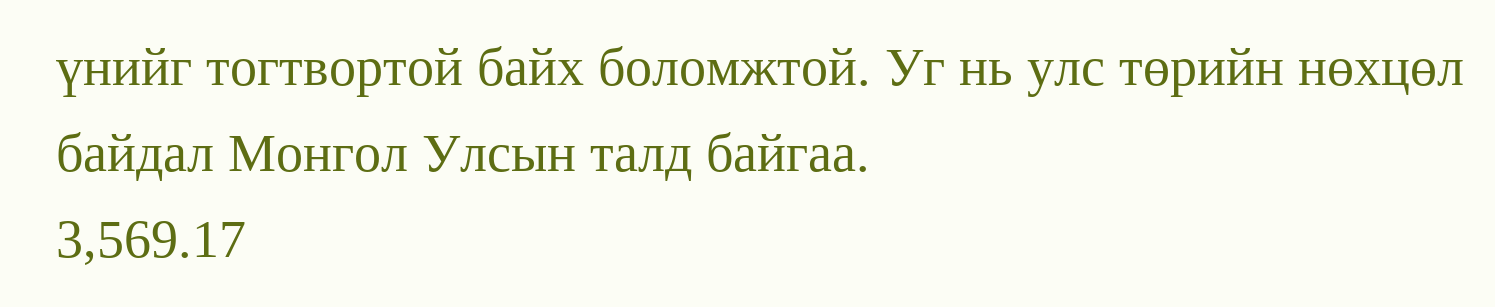үнийг тогтвортой байх боломжтой. Уг нь улс төрийн нөхцөл байдал Монгол Улсын талд байгаа.
3,569.17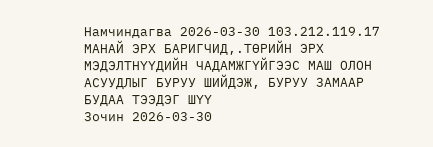Намчиндагва 2026-03-30 103.212.119.17
МАНАЙ ЭРХ БАРИГЧИД,.ТӨРИЙН ЭРХ МЭДЭЛТНҮҮДИЙН ЧАДАМЖГҮЙГЭЭС МАШ ОЛОН АСУУДЛЫГ БУРУУ ШИЙДЭЖ, БУРУУ ЗАМААР БУДАА ТЭЭДЭГ ШҮҮ
Зочин 2026-03-30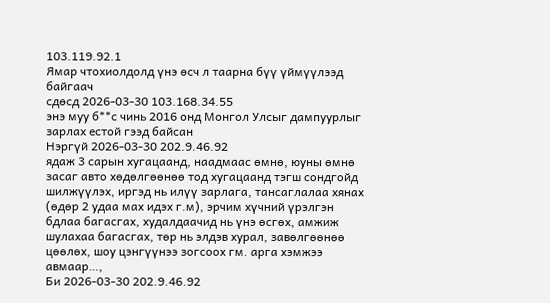103.119.92.1
Ямар чтохиолдолд үнэ өсч л таарна бүү үймүүлээд байгаач
сдөсд 2026-03-30 103.168.34.55
энэ муу б**с чинь 2016 онд Монгол Улсыг дампуурлыг зарлах естой гээд байсан
Нэргүй 2026-03-30 202.9.46.92
ядаж 3 сарын хугацаанд, наадмаас өмнө, юуны өмнө засаг авто хөдөлгөөнөө тод хугацаанд тэгш сондгойд шилжүүлэх, иргэд нь илүү зарлага, тансаглалаа хянах (өдөр 2 удаа мах идэх г.м), эрчим хүчний үрэлгэн бдлаа багасгах, худалдаачид нь үнэ өсгөх, амжиж шулахаа багасгах, төр нь элдэв хурал, завөлгөөнөө цөөлөх, шоу цэнгүүнээ зогсоох гм. арга хэмжээ авмаар…,
Би 2026-03-30 202.9.46.92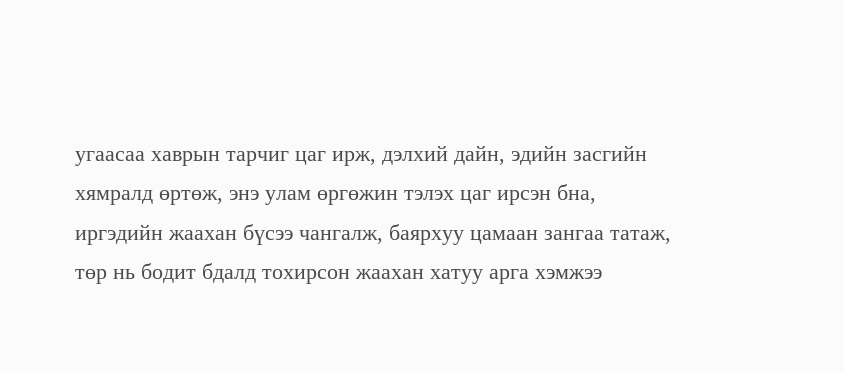угаасаа хаврын тарчиг цаг ирж, дэлхий дайн, эдийн засгийн хямралд өртөж, энэ улам өргөжин тэлэх цаг ирсэн бна, иргэдийн жаахан бүсээ чангалж, баярхуу цамаан зангаа татаж, төр нь бодит бдалд тохирсон жаахан хатуу арга хэмжээ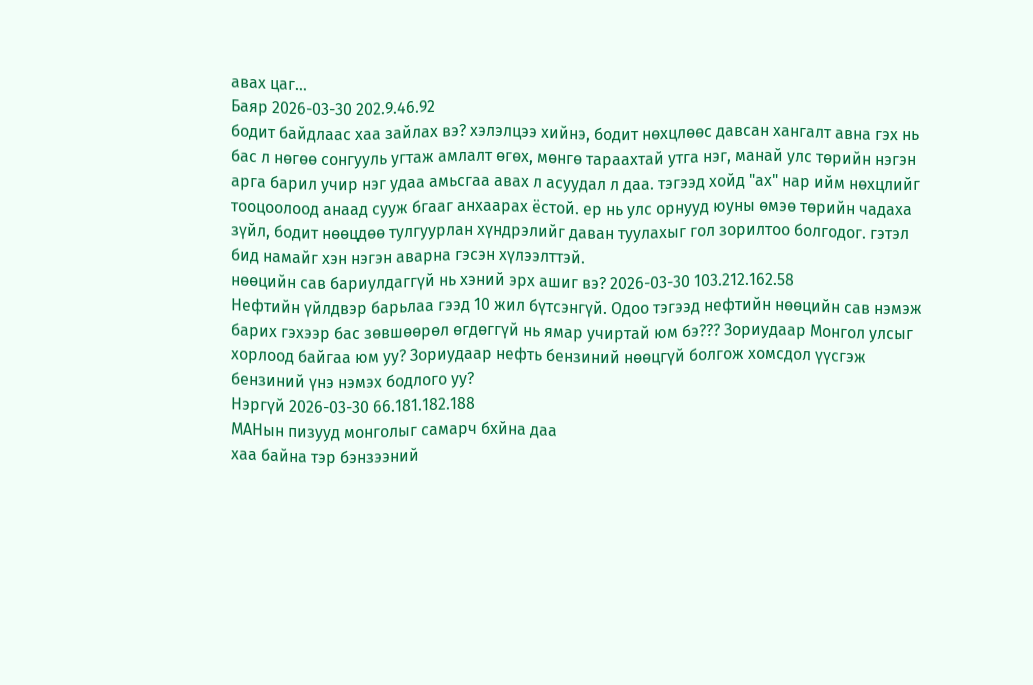авах цаг…
Баяр 2026-03-30 202.9.46.92
бодит байдлаас хаа зайлах вэ? хэлэлцээ хийнэ, бодит нөхцлөөс давсан хангалт авна гэх нь бас л нөгөө сонгууль угтаж амлалт өгөх, мөнгө тараахтай утга нэг, манай улс төрийн нэгэн арга барил учир нэг удаа амьсгаа авах л асуудал л даа. тэгээд хойд "ах" нар ийм нөхцлийг тооцоолоод анаад сууж бгааг анхаарах ёстой. ер нь улс орнууд юуны өмэө төрийн чадаха зүйл, бодит нөөцдөө тулгуурлан хүндрэлийг даван туулахыг гол зорилтоо болгодог. гэтэл бид намайг хэн нэгэн аварна гэсэн хүлээлттэй.
нөөцийн сав бариулдаггүй нь хэний эрх ашиг вэ? 2026-03-30 103.212.162.58
Нефтийн үйлдвэр барьлаа гээд 10 жил бүтсэнгүй. Одоо тэгээд нефтийн нөөцийн сав нэмэж барих гэхээр бас зөвшөөрөл өгдөггүй нь ямар учиртай юм бэ??? Зориудаар Монгол улсыг хорлоод байгаа юм уу? Зориудаар нефть бензиний нөөцгүй болгож хомсдол үүсгэж бензиний үнэ нэмэх бодлого уу?
Нэргүй 2026-03-30 66.181.182.188
МАНын пизууд монголыг самарч бхйна даа
хаа байна тэр бэнзээний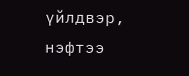үйлдвэр, нэфтээ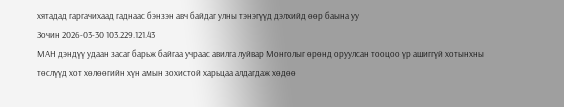хятадад гаргачихаад гаднаас бэнзэн авч байдаг улны тэнэгүүд дэлхийд өөр баына уу
Зочин 2026-03-30 103.229.121.43
МАН дэндүү удаан засаг барьж байгаа учраас авилга луйвар Монголыг өрөнд оруулсан тооцоо үр ашиггүй хотынхны төслүүд хот хөлөөгийн хүн амын зохистой харьцаа алдагдаж хөдөө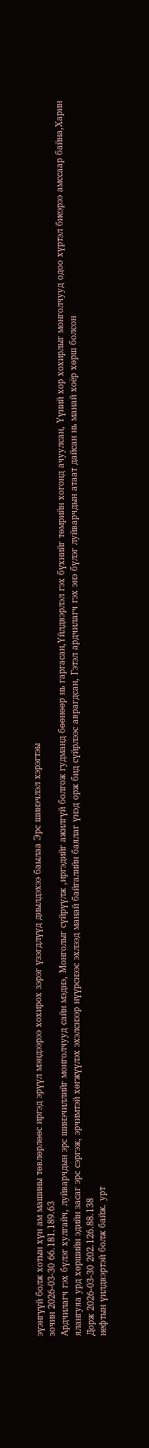эүэнгүүй болж хотын хүн ам машины төвлөрлөөс иргэд эрүүл мэндээрээ хохирох зэрэг үзэгдлүүд диылдэхээ баылаа Эрс шинэчлэл хэрэгтэы
зочин 2026-03-30 66.181.189.63
Ардчилагч гэх бүлэг хулгайч, луйварчдын эрс шинэчиллийг монголчууд сайн мэднэ, Монголыг сүйрүүлж ,иргэдийг ажилгүй болгож гудманд бөөнөөр нь гаргасан,Үйлдвэрлэл гэх бүхнийг төмрийн хогонд ачуулсан, Үүний хор хохирлыг монголчууд одоо хүртэл биеэрээ амссаар байна,Харин ялангуяа урд хөршийн эдийн засаг эрс сэргэж, эрчимтэй хөгжүүлэх эхэлснээр нүүрснээс эхлээд манай байгалийн баялаг үнэд орж бид сүйрлээс аврагдсан, Гэтэл ардчилагч гэх энэ бүлэг луйварчдын атаат дайсан нь манай хоёр хөрш болсон
Дорж 2026-03-30 202.126.88.138
нефтын үилдвэртэй болж байж. урт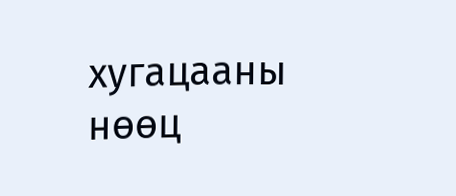хугацааны нөөц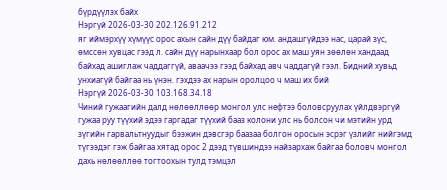бүрдүүлэх байх
Нэргүй 2026-03-30 202.126.91.212
яг иймэрхүү хүмүүс орос ахын сайн дүү байдаг юм. андашгүйдээ нас, царай зүс, өмссөн хувцас гээд л. сайн дүү нарынхаар бол орос ах маш уян зөөлөн хандаад байхад ашиглаж чаддаггүй, аваачээ гээд байхад авч чаддагүй гээл. Бидний хувьд унхиагүй байгаа нь үнэн. гэхдээ ах нарын оролцоо ч маш их бий
Нэргүй 2026-03-30 103.168.34.18
Чиний гужаагийн далд нөлөөллөөр монгол улс нефтээ боловсруулах үйлдвэргүй гужаа руу түүхий эдээ гаргадаг түүхий бааз колони улс нь болсон чи мэтийн урд зүгийн гарвальтнуудыг бээжин дэвсгэр баазаа болгон оросын эсрэг үзлийг нийгэмд түгээдэг гэж байгаа хятад орос 2 дээд түвшиндээ найзархаж байгаа боловч монгол дахь нөлөөллөө тогтоохын тулд тэмцэл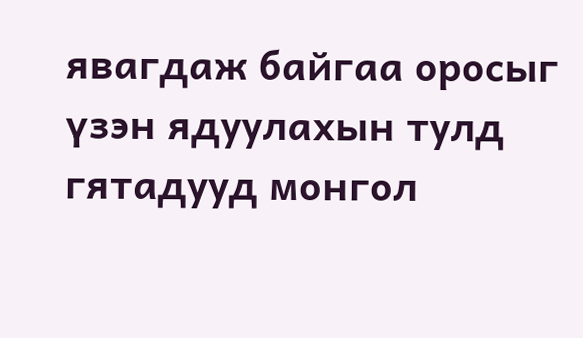явагдаж байгаа оросыг үзэн ядуулахын тулд гятадууд монгол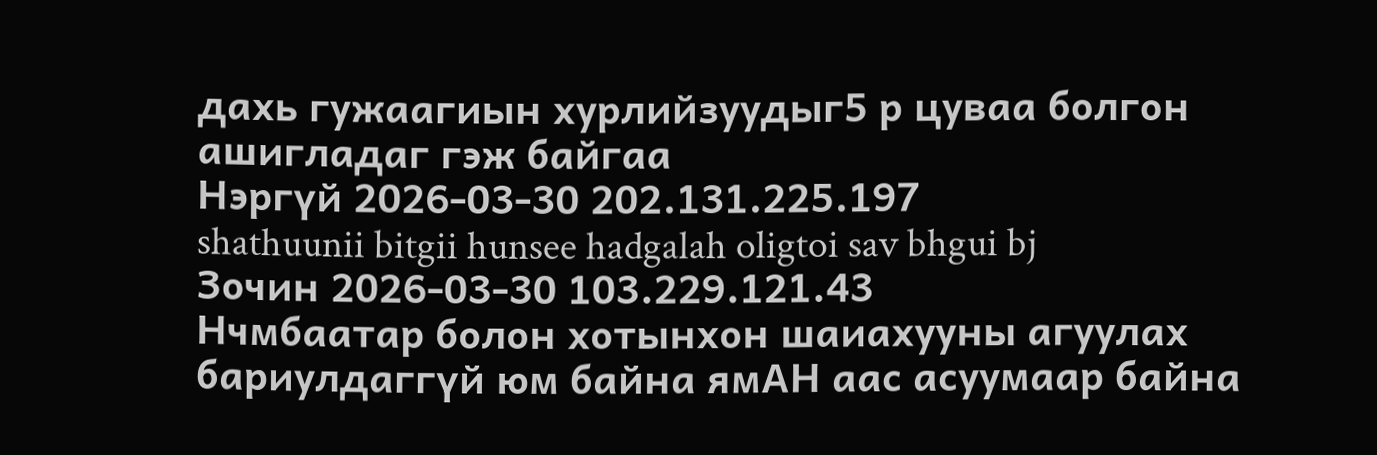дахь гужаагиын хурлийзуудыг5 р цуваа болгон ашигладаг гэж байгаа
Нэргүй 2026-03-30 202.131.225.197
shathuunii bitgii hunsee hadgalah oligtoi sav bhgui bj
Зочин 2026-03-30 103.229.121.43
Нчмбаатар болон хотынхон шаиахууны агуулах бариулдаггүй юм байна ямАН аас асуумаар байна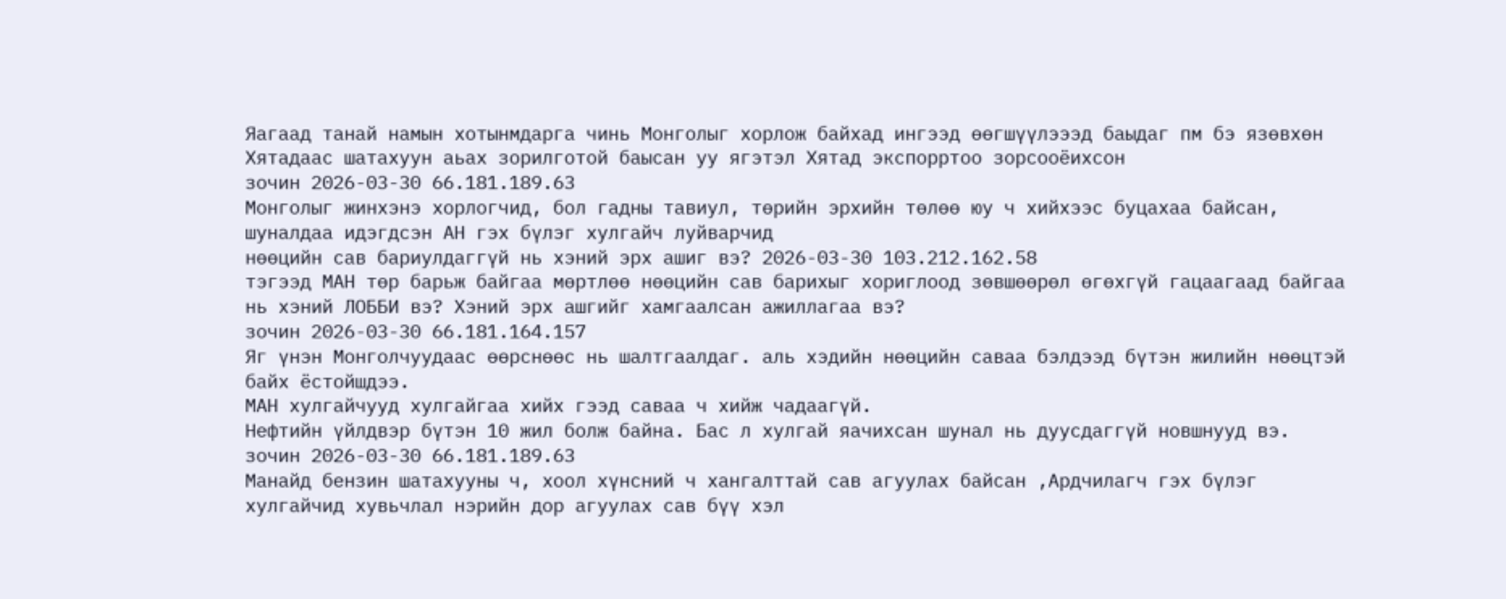Яагаад танай намын хотынмдарга чинь Монголыг хорлож байхад ингээд өөгшүүлэээд баыдаг пм бэ язөвхөн Хятадаас шатахуун аьах зорилготой баысан уу ягэтэл Хятад экспорртоо зорсооёихсон
зочин 2026-03-30 66.181.189.63
Монголыг жинхэнэ хорлогчид, бол гадны тавиул, төрийн эрхийн төлөө юу ч хийхээс буцахаа байсан, шуналдаа идэгдсэн АН гэх бүлэг хулгайч луйварчид
нөөцийн сав бариулдаггүй нь хэний эрх ашиг вэ? 2026-03-30 103.212.162.58
тэгээд МАН төр барьж байгаа мөртлөө нөөцийн сав барихыг хориглоод зөвшөөрөл өгөхгүй гацаагаад байгаа нь хэний ЛОББИ вэ? Хэний эрх ашгийг хамгаалсан ажиллагаа вэ?
зочин 2026-03-30 66.181.164.157
Яг үнэн Монголчуудаас өөрснөөс нь шалтгаалдаг. аль хэдийн нөөцийн саваа бэлдээд бүтэн жилийн нөөцтэй байх ёстойшдээ.
МАН хулгайчууд хулгайгаа хийх гээд саваа ч хийж чадаагүй.
Нефтийн үйлдвэр бүтэн 10 жил болж байна. Бас л хулгай яачихсан шунал нь дуусдаггүй новшнууд вэ.
зочин 2026-03-30 66.181.189.63
Манайд бензин шатахууны ч, хоол хүнсний ч хангалттай сав агуулах байсан ,Ардчилагч гэх бүлэг хулгайчид хувьчлал нэрийн дор агуулах сав бүү хэл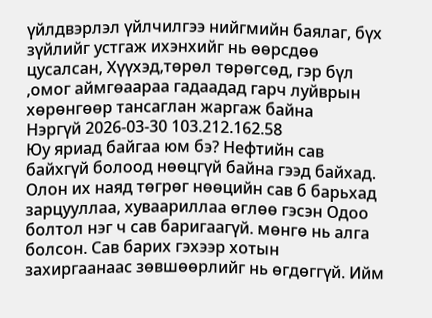үйлдвэрлэл үйлчилгээ нийгмийн баялаг, бүх зүйлийг устгаж ихэнхийг нь өөрсдөө цусалсан, Хүүхэд,төрөл төрөгсөд, гэр бүл ,омог аймгөаараа гадаадад гарч луйврын хөрөнгөөр тансаглан жаргаж байна
Нэргүй 2026-03-30 103.212.162.58
Юу яриад байгаа юм бэ? Нефтийн сав байхгүй болоод нөөцгүй байна гээд байхад. Олон их наяд төгрөг нөөцийн сав б барьхад зарцууллаа, хуваариллаа өглөө гэсэн Одоо болтол нэг ч сав баригаагүй. мөнгө нь алга болсон. Сав барих гэхээр хотын захиргаанаас зөвшөөрлийг нь өгдөггүй. Ийм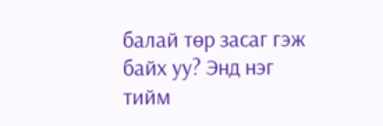балай төр засаг гэж байх уу? Энд нэг тийм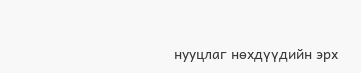нууцлаг нөхдүүдийн эрх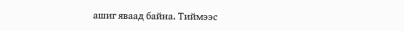ашиг яваад байна. Тиймээс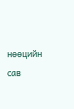нөөцийн сав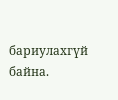бариулахгүй байна.